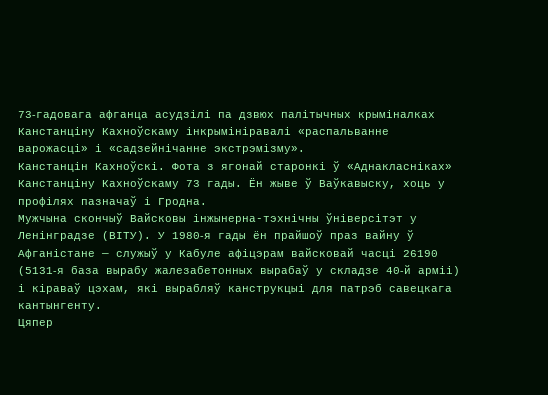73‑гадовага афганца асудзілі па дзвюх палітычных крыміналках
Канстанціну Кахноўскаму інкрымініравалі «распальванне варожасці» і «садзейнічанне экстрэмізму».
Канстанцін Кахноўскі. Фота з ягонай старонкі ў «Аднакласніках»
Канстанціну Кахноўскаму 73 гады. Ён жыве ў Ваўкавыску, хоць у профілях пазначаў і Гродна.
Мужчына скончыў Вайсковы інжынерна-тэхнічны ўніверсітэт у Ленінградзе (ВІТУ). У 1980‑я гады ён прайшоў праз вайну ў Афганістане — служыў у Кабуле афіцэрам вайсковай часці 26190 (5131‑я база вырабу жалезабетонных вырабаў у складзе 40‑й арміі) і кіраваў цэхам, які вырабляў канструкцыі для патрэб савецкага кантынгенту.
Цяпер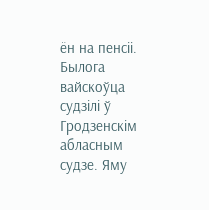ён на пенсіі.
Былога вайскоўца судзілі ў Гродзенскім абласным судзе. Яму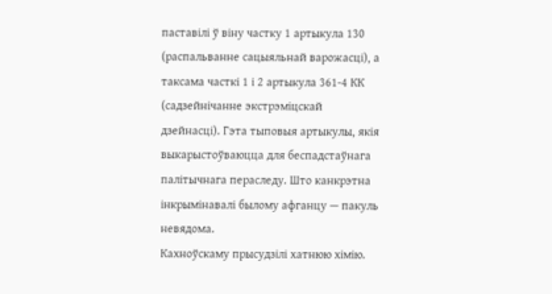паставілі ў віну частку 1 артыкула 130 (распальванне сацыяльнай варожасці), а таксама часткі 1 і 2 артыкула 361‑4 КК (садзейнічанне экстрэміцскай дзейнасці). Гэта тыповыя артыкулы, якія выкарыстоўваюцца для беспадстаўнага палітычнага пераследу. Што канкрэтна інкрымінавалі былому афганцу — пакуль невядома.
Кахноўскаму прысудзілі хатнюю хімію.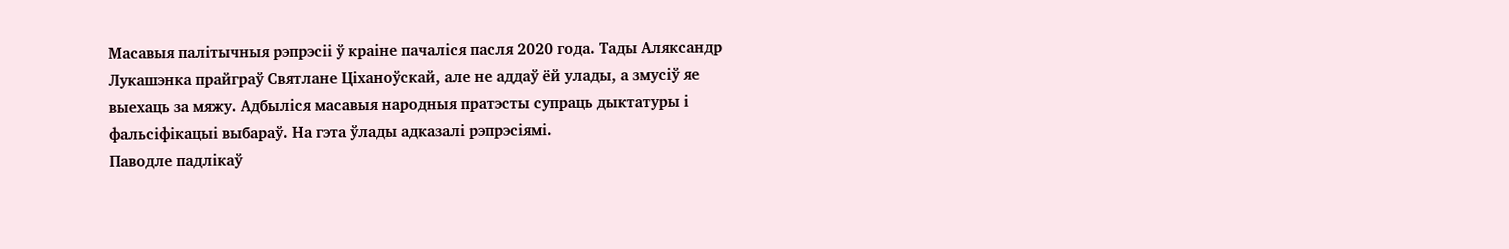Масавыя палітычныя рэпрэсіі ў краіне пачаліся пасля 2020 года. Тады Аляксандр Лукашэнка прайграў Святлане Ціханоўскай, але не аддаў ёй улады, а змусіў яе выехаць за мяжу. Адбыліся масавыя народныя пратэсты супраць дыктатуры і фальсіфікацыі выбараў. На гэта ўлады адказалі рэпрэсіямі.
Паводле падлікаў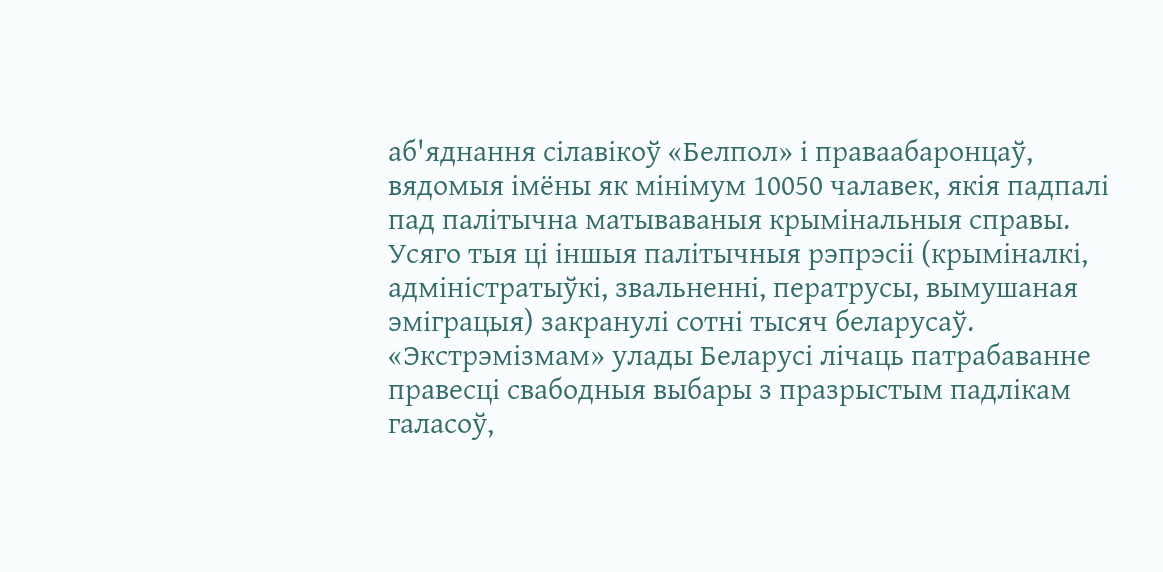аб'яднання сілавікоў «Белпол» і праваабаронцаў, вядомыя імёны як мінімум 10050 чалавек, якія падпалі пад палітычна матываваныя крымінальныя справы. Усяго тыя ці іншыя палітычныя рэпрэсіі (крыміналкі, адміністратыўкі, звальненні, ператрусы, вымушаная эміграцыя) закранулі сотні тысяч беларусаў.
«Экстрэмізмам» улады Беларусі лічаць патрабаванне правесці свабодныя выбары з празрыстым падлікам галасоў,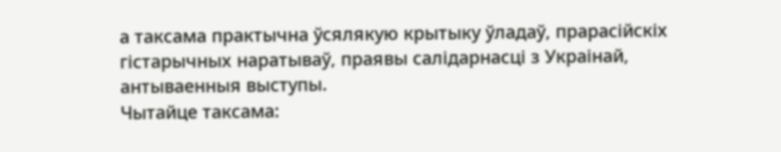а таксама практычна ўсялякую крытыку ўладаў, прарасійскіх гістарычных наратываў, праявы салідарнасці з Украінай, антываенныя выступы.
Чытайце таксама: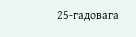25‑гадовага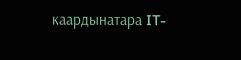каардынатара IT-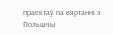праектаў па вяртанні з Польшчы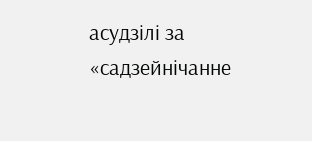асудзілі за «садзейнічанне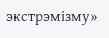экстрэмізму»